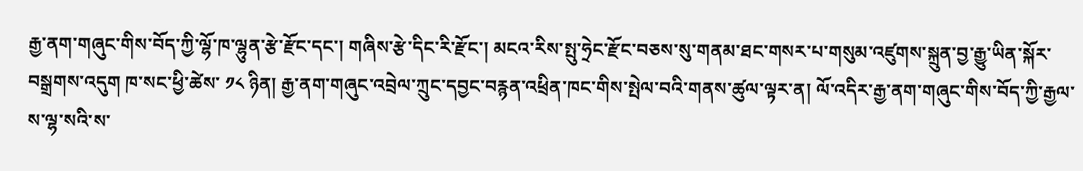རྒྱ་ནག་གཞུང་གིས་བོད་ཀྱི་ལྷོ་ཁ་ལྷུན་རྩེ་རྫོང་དང་། གཞིས་རྩེ་དིང་རི་རྫོང་། མངའ་རིས་སྤུ་ཧྲེང་རྫོང་བཅས་སུ་གནམ་ཐང་གསར་པ་གསུམ་འཛུགས་སྐྲུན་བྱ་རྒྱུ་ཡིན་སྐོར་བསྒྲགས་འདུག ཁ་སང་ཕྱི་ཚེས་ ༡༨ ཉིན། རྒྱ་ནག་གཞུང་འབྲེལ་ཀྲུང་དབྱང་བརྙན་འཕྲིན་ཁང་གིས་སྤེལ་བའི་གནས་ཚུལ་ལྟར་ན། ལོ་འདིར་རྒྱ་ནག་གཞུང་གིས་བོད་ཀྱི་རྒྱལ་ས་ལྷ་སའི་ས་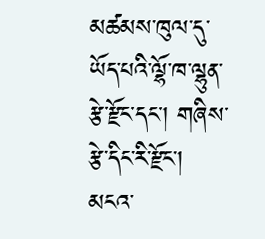མཚམས་ཁུལ་དུ་ཡོད་པའི་ལྷོ་ཁ་ལྷུན་རྩེ་རྫོང་དང་། གཞིས་རྩེ་དིང་རི་རྫོང་། མངའ་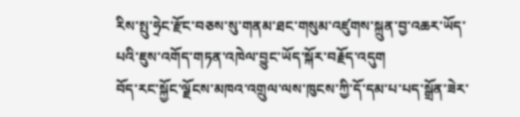རིས་སྤུ་ཧྲེང་རྫོང་བཅས་སུ་གནམ་ཐང་གསུམ་འཛུགས་སྐྲུན་བྱ་འཆར་ཡོད་པའི་ཇུས་འགོད་གཏན་འཁེལ་བྱུང་ཡོད་སྐོར་བརྗོད་འདུག
བོད་རང་སྐྱོང་ལྗོངས་མཁའ་འགྲུལ་ལས་ཁུངས་ཀྱི་དོ་དམ་པ་པད་སྒྲོན་ཟེར་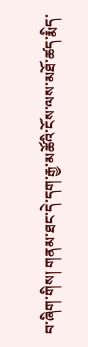བ་ཞིག་གིས། གནམ་ཐང་དེ་དག་རྒྱ་མཚོའི་ངོས་ལས་མཐོ་ཚད་རྨིད་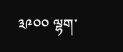༣༩༠༠ ལྷག་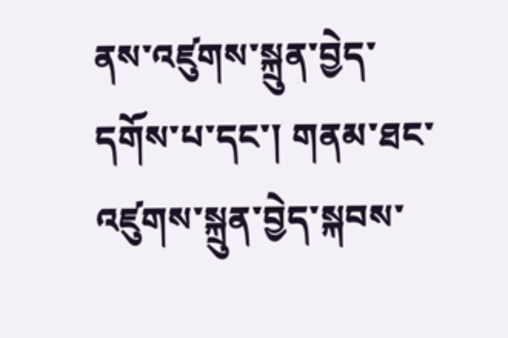ནས་འཛུགས་སྐྲུན་བྱེད་དགོས་པ་དང་། གནམ་ཐང་འཛུགས་སྐྲུན་བྱེད་སྐབས་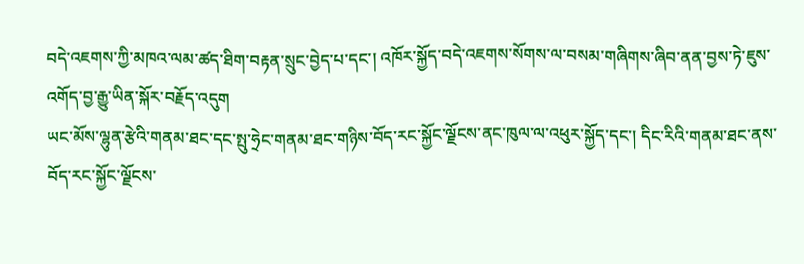བདེ་འཇགས་ཀྱི་མཁའ་ལམ་ཚད་ཐིག་བརྟན་སྲུང་བྱེད་པ་དང་། འཁོར་སྐྱོད་བདེ་འཇགས་སོགས་ལ་བསམ་གཞིགས་ཞིབ་ནན་བྱས་ཏེ་ཇུས་འགོད་བྱ་རྒྱུ་ཡིན་སྐོར་བརྗོད་འདུག
ཡང་མོས་ལྷུན་རྩེའི་གནམ་ཐང་དང་སྤུ་ཧྲེང་གནམ་ཐང་གཉིས་བོད་རང་སྐྱོང་ལྗོངས་ནང་ཁུལ་ལ་འཕུར་སྐྱོད་དང་། དིང་རིའི་གནམ་ཐང་ནས་བོད་རང་སྐྱོང་ལྗོངས་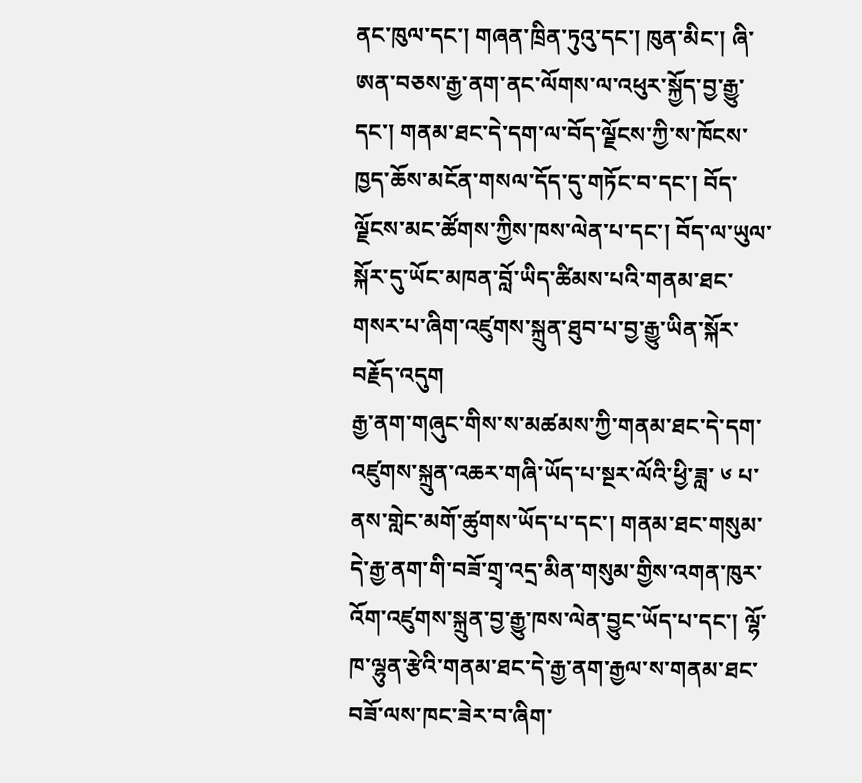ནང་ཁུལ་དང་། གཞན་ཁྲིན་ཏུའུ་དང་། ཁུན་མིང་། ཞི་ཨན་བཅས་རྒྱ་ནག་ནང་ལོགས་ལ་འཕུར་སྐྱོད་བྱ་རྒྱུ་དང་། གནམ་ཐང་དེ་དག་ལ་བོད་ལྗོངས་ཀྱི་ས་ཁོངས་ཁྱད་ཆོས་མངོན་གསལ་དོད་དུ་གཏོང་བ་དང་། བོད་ལྗོངས་མང་ཚོགས་ཀྱིས་ཁས་ལེན་པ་དང་། བོད་ལ་ཡུལ་སྐོར་དུ་ཡོང་མཁན་བློ་ཡིད་ཚིམས་པའི་གནམ་ཐང་གསར་པ་ཞིག་འཛུགས་སྐྲུན་ཐུབ་པ་བྱ་རྒྱུ་ཡིན་སྐོར་བརྗོད་འདུག
རྒྱ་ནག་གཞུང་གིས་ས་མཚམས་ཀྱི་གནམ་ཐང་དེ་དག་འཛུགས་སྐྲུན་འཆར་གཞི་ཡོད་པ་སྔར་ལོའི་ཕྱི་ཟླ་ ༦ པ་ནས་གླེང་མགོ་ཚུགས་ཡོད་པ་དང་། གནམ་ཐང་གསུམ་དེ་རྒྱ་ནག་གི་བཟོ་གྲྭ་འདྲ་མིན་གསུམ་གྱིས་འགན་ཁུར་འོག་འཛུགས་སྐྲུན་བྱ་རྒྱུ་ཁས་ལེན་བྱུང་ཡོད་པ་དང་། ལྷོ་ཁ་ལྷུན་རྩེའི་གནམ་ཐང་དེ་རྒྱ་ནག་རྒྱལ་ས་གནམ་ཐང་བཟོ་ལས་ཁང་ཟེར་བ་ཞིག་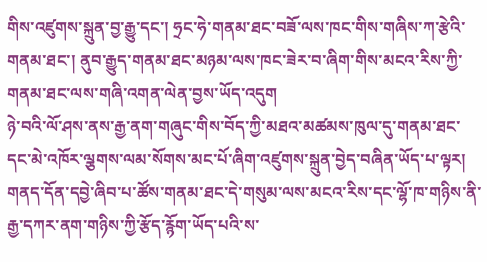གིས་འཛུགས་སྐྲུན་བྱ་རྒྱུ་དང་། ཧྲང་ཧེ་གནམ་ཐང་བཟོ་ལས་ཁང་གིས་གཞིས་ཀ་རྩེའི་གནམ་ཐང་། ནུབ་རྒྱུད་གནམ་ཐང་མཉམ་ལས་ཁང་ཟེར་བ་ཞིག་གིས་མངའ་རིས་ཀྱི་གནམ་ཐང་ལས་གཞི་འགན་ལེན་བྱས་ཡོད་འདུག
ཉེ་བའི་ལོ་ཤས་ནས་རྒྱ་ནག་གཞུང་གིས་བོད་ཀྱི་མཐའ་མཚམས་ཁུལ་དུ་གནམ་ཐང་དང་མེ་འཁོར་ལྕགས་ལམ་སོགས་མང་པོ་ཞིག་འཛུགས་སྐྲུན་བྱེད་བཞིན་ཡོད་པ་ལྟར། གནད་དོན་དབྱེ་ཞིབ་པ་ཚོས་གནམ་ཐང་དེ་གསུམ་ལས་མངའ་རིས་དང་ལྷོ་ཁ་གཉིས་ནི་རྒྱ་དཀར་ནག་གཉིས་ཀྱི་རྩོད་རྙོག་ཡོད་པའི་ས་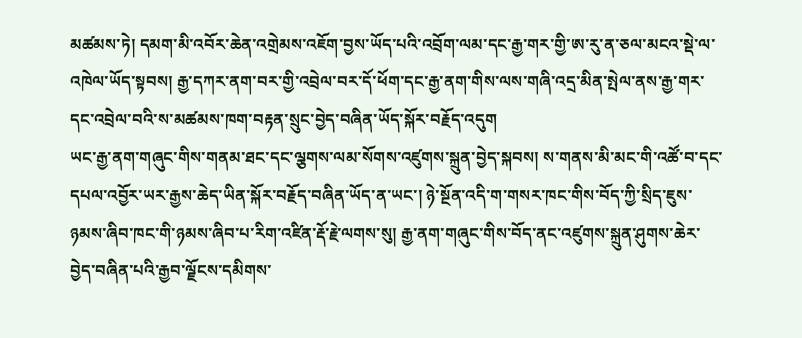མཚམས་ཏེ། དམག་མི་འབོར་ཆེན་འགྲེམས་འཇོག་བྱས་ཡོད་པའི་འབྲོག་ལམ་དང་རྒྱ་གར་གྱི་ཨ་རུ་ན་ཅལ་མངའ་སྡེ་ལ་འཁེལ་ཡོད་སྟབས། རྒྱ་དཀར་ནག་བར་གྱི་འབྲེལ་བར་དོ་ཕོག་དང་རྒྱ་ནག་གིས་ལས་གཞི་འདྲ་མིན་སྤེལ་ནས་རྒྱ་གར་དང་འབྲེལ་བའི་ས་མཚམས་ཁག་བརྟན་སྲུང་བྱེད་བཞིན་ཡོད་སྐོར་བརྗོད་འདུག
ཡང་རྒྱ་ནག་གཞུང་གིས་གནམ་ཐང་དང་ལྕགས་ལམ་སོགས་འཛུགས་སྐྲུན་བྱེད་སྐབས། ས་གནས་མི་མང་གི་འཚོ་བ་དང་དཔལ་འབྱོར་ཡར་རྒྱས་ཆེད་ཡིན་སྐོར་བརྗོད་བཞིན་ཡོད་ན་ཡང་། ཉེ་སྔོན་འདི་ག་གསར་ཁང་གིས་བོད་ཀྱི་སྲིད་ཇུས་ཉམས་ཞིབ་ཁང་གི་ཉམས་ཞིབ་པ་རིག་འཛིན་རྡོ་རྗེ་ལགས་སུ། རྒྱ་ནག་གཞུང་གིས་བོད་ནང་འཛུགས་སྐྲུན་ཤུགས་ཆེར་བྱེད་བཞིན་པའི་རྒྱབ་ལྗོངས་དམིགས་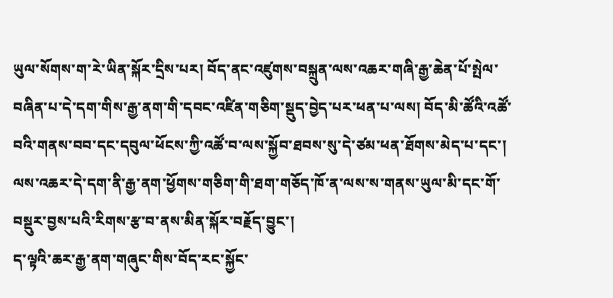ཡུལ་སོགས་ག་རེ་ཡིན་སྐོར་དྲིས་པར། བོད་ནང་འཛུགས་བསྐྲུན་ལས་འཆར་གཞི་རྒྱ་ཆེན་པོ་སྤེལ་བཞིན་པ་དེ་དག་གིས་རྒྱ་ནག་གི་དབང་འཛིན་གཅིག་སྡུད་བྱེད་པར་ཕན་པ་ལས། བོད་མི་ཚོའི་འཚོ་བའི་གནས་བབ་དང་དབུལ་ཕོངས་ཀྱི་འཚོ་བ་ལས་སྐྱོབ་ཐབས་སུ་དེ་ཙམ་ཕན་ཐོགས་མེད་པ་དང་། ལས་འཆར་དེ་དག་ནི་རྒྱ་ནག་ཕྱོགས་གཅིག་གི་ཐག་གཅོད་ཁོ་ན་ལས་ས་གནས་ཡུལ་མི་དང་གོ་བསྡུར་བྱས་པའི་རིགས་རྩ་བ་ནས་མིན་སྐོར་བརྗོད་བྱུང་།
ད་ལྟའི་ཆར་རྒྱ་ནག་གཞུང་གིས་བོད་རང་སྐྱོང་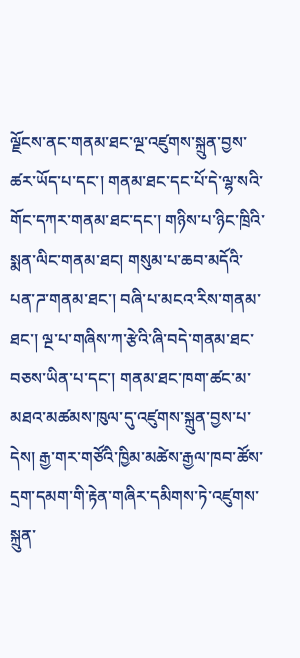ལྗོངས་ནང་གནམ་ཐང་ལྔ་འཛུགས་སྐྲུན་བྱས་ཚར་ཡོད་པ་དང་། གནམ་ཐང་དང་པོ་དེ་ལྷ་སའི་གོང་དཀར་གནམ་ཐང་དང་། གཉིས་པ་ཉིང་ཁྲིའི་སྨན་ལིང་གནམ་ཐང། གསུམ་པ་ཆབ་མདོའི་པན་ཌ་གནམ་ཐང་། བཞི་པ་མངའ་རིས་གནམ་ཐང་། ལྔ་པ་གཞིས་ཀ་རྩེའི་ཞི་བདེ་གནམ་ཐང་བཅས་ཡིན་པ་དང་། གནམ་ཐང་ཁག་ཚང་མ་མཐའ་མཚམས་ཁུལ་དུ་འཛུགས་སྐྲུན་བྱས་པ་དེས། རྒྱ་གར་གཙོའི་ཁྱིམ་མཚེས་རྒྱལ་ཁབ་ཚོས་དྲག་དམག་གི་རྟེན་གཞིར་དམིགས་ཏེ་འཛུགས་སྐྲུན་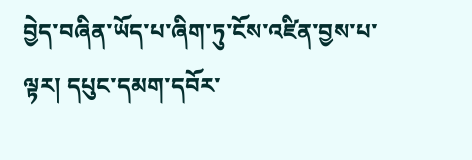བྱེད་བཞིན་ཡོད་པ་ཞིག་ཏུ་ངོས་འཛིན་བྱས་པ་ལྟར། དཔུང་དམག་དབོར་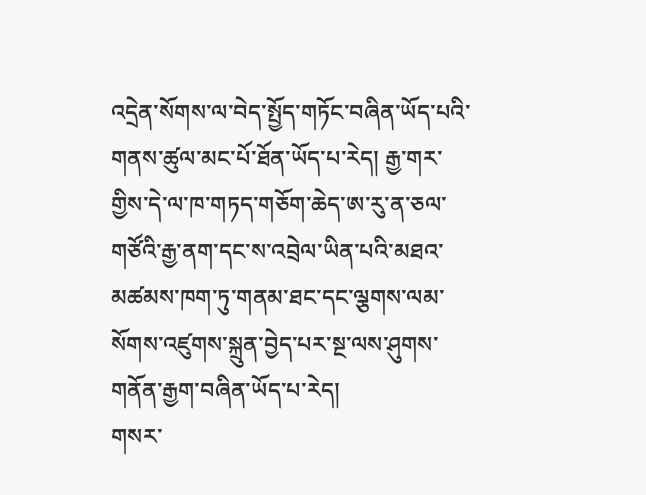འདྲེན་སོགས་ལ་བེད་སྤྱོད་གཏོང་བཞིན་ཡོད་པའི་གནས་ཚུལ་མང་པོ་ཐོན་ཡོད་པ་རེད། རྒྱ་གར་གྱིས་དེ་ལ་ཁ་གཏད་གཅོག་ཆེད་ཨ་རུ་ན་ཅལ་གཙོའི་རྒྱ་ནག་དང་ས་འབྲེལ་ཡིན་པའི་མཐའ་མཚམས་ཁག་ཏུ་གནམ་ཐང་དང་ལྕགས་ལམ་སོགས་འཛུགས་སྐྲུན་བྱེད་པར་སྔ་ལས་ཤུགས་གནོན་རྒྱག་བཞིན་ཡོད་པ་རེད།
གསར་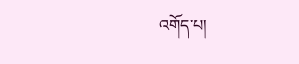འགོད་པ།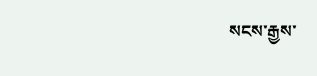སངས་རྒྱས་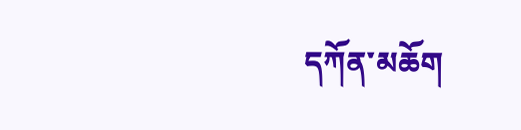དཀོན་མཆོག